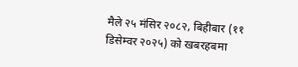मैले २५ मंसिर २०८२, बिहीबार (११ डिसेम्वर २०२५) को खबरहबमा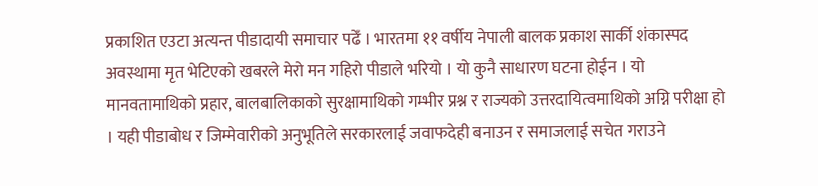प्रकाशित एउटा अत्यन्त पीडादायी समाचार पढेँ । भारतमा ११ वर्षीय नेपाली बालक प्रकाश सार्की शंकास्पद अवस्थामा मृत भेटिएको खबरले मेरो मन गहिरो पीडाले भरियो । यो कुनै साधारण घटना होईन । यो मानवतामाथिको प्रहार, बालबालिकाको सुरक्षामाथिको गम्भीर प्रश्न र राज्यको उत्तरदायित्वमाथिको अग्नि परीक्षा हो । यही पीडाबोध र जिम्मेवारीको अनुभूतिले सरकारलाई जवाफदेही बनाउन र समाजलाई सचेत गराउने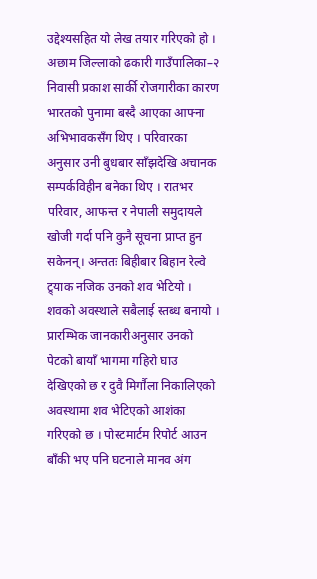उद्देश्यसहित यो लेख तयार गरिएको हो ।
अछाम जिल्लाको ढकारी गाउँपालिका–२ निवासी प्रकाश सार्की रोजगारीका कारण भारतको पुनामा बस्दै आएका आफ्ना अभिभावकसँग थिए । परिवारका अनुसार उनी बुधबार साँझदेखि अचानक सम्पर्कविहीन बनेका थिए । रातभर परिवार, आफन्त र नेपाली समुदायले खोजी गर्दा पनि कुनै सूचना प्राप्त हुन सकेनन्। अन्ततः बिहीबार बिहान रेल्वे ट्र्याक नजिक उनको शव भेटियो । शवको अवस्थाले सबैलाई स्तब्ध बनायो । प्रारम्भिक जानकारीअनुसार उनको पेटको बायाँ भागमा गहिरो घाउ देखिएको छ र दुवै मिर्गौला निकालिएको अवस्थामा शव भेटिएको आशंका गरिएको छ । पोस्टमार्टम रिपोर्ट आउन बाँकी भए पनि घटनाले मानव अंग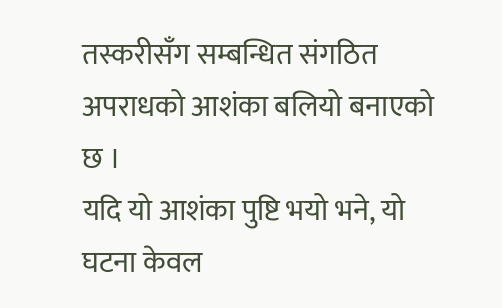तस्करीसँग सम्बन्धित संगठित अपराधको आशंका बलियो बनाएको छ ।
यदि यो आशंका पुष्टि भयो भने, यो घटना केवल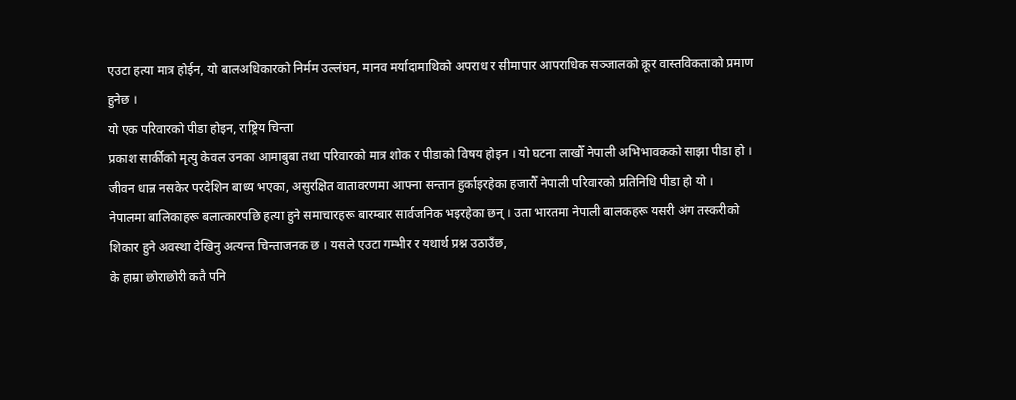एउटा हत्या मात्र होईन, यो बालअधिकारको निर्मम उल्लंघन, मानव मर्यादामाथिको अपराध र सीमापार आपराधिक सञ्जालको क्रूर वास्तविकताको प्रमाण हुनेछ ।
यो एक परिवारको पीडा होइन, राष्ट्रिय चिन्ता
प्रकाश सार्कीको मृत्यु केवल उनका आमाबुबा तथा परिवारको मात्र शोक र पीडाको विषय होइन । यो घटना लाखौँ नेपाली अभिभावकको साझा पीडा हो । जीवन धान्न नसकेर परदेशिन बाध्य भएका, असुरक्षित वातावरणमा आफ्ना सन्तान हुर्काइरहेका हजारौँ नेपाली परिवारको प्रतिनिधि पीडा हो यो ।
नेपालमा बालिकाहरू बलात्कारपछि हत्या हुने समाचारहरू बारम्बार सार्वजनिक भइरहेका छन् । उता भारतमा नेपाली बालकहरू यसरी अंग तस्करीको शिकार हुने अवस्था देखिनु अत्यन्त चिन्ताजनक छ । यसले एउटा गम्भीर र यथार्थ प्रश्न उठाउँछ,
के हाम्रा छोराछोरी कतै पनि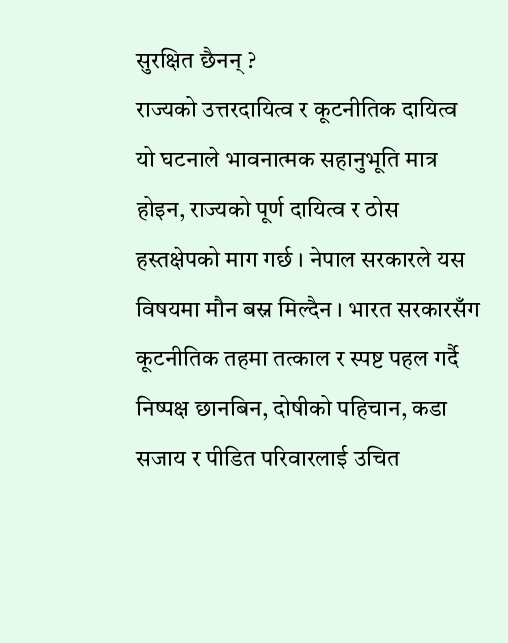सुरक्षित छैनन् ?
राज्यको उत्तरदायित्व र कूटनीतिक दायित्व
यो घटनाले भावनात्मक सहानुभूति मात्र होइन, राज्यको पूर्ण दायित्व र ठोस हस्तक्षेपको माग गर्छ । नेपाल सरकारले यस विषयमा मौन बस्न मिल्दैन । भारत सरकारसँग कूटनीतिक तहमा तत्काल र स्पष्ट पहल गर्दै निष्पक्ष छानबिन, दोषीको पहिचान, कडा सजाय र पीडित परिवारलाई उचित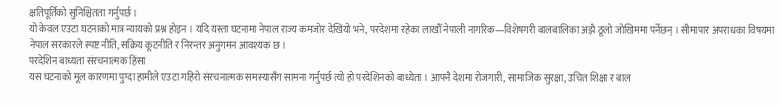क्षतिपूर्तिको सुनिश्चितता गर्नुपर्छ ।
यो केवल एउटा घटनाको मात्र न्यायको प्रश्न होइन । यदि यस्ता घटनामा नेपाल राज्य कमजोर देखियो भने, परदेशमा रहेका लाखौँ नेपाली नागरिक—विशेषगरी बालबालिका अझै ठूलो जोखिममा पर्नेछन् । सीमापार अपराधका विषयमा नेपाल सरकारले स्पष्ट नीति, सक्रिय कूटनीति र निरन्तर अनुगमन आवश्यक छ ।
परदेशिन बाध्यता संरचनात्मक हिंसा
यस घटनाको मूल कारणमा पुग्दा हामीले एउटा गहिरो संरचनात्मक समस्यासँग सामना गर्नुपर्छ त्यो हो परदेशिनको बाध्येता । आफ्नै देशमा रोजगारी, सामाजिक सुरक्षा, उचित शिक्षा र बाल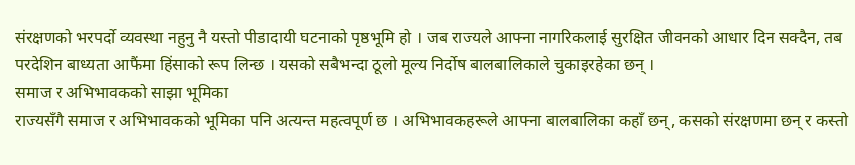संरक्षणको भरपर्दो व्यवस्था नहुनु नै यस्तो पीडादायी घटनाको पृष्ठभूमि हो । जब राज्यले आफ्ना नागरिकलाई सुरक्षित जीवनको आधार दिन सक्दैन, तब परदेशिन बाध्यता आफैंमा हिंसाको रूप लिन्छ । यसको सबैभन्दा ठूलो मूल्य निर्दोष बालबालिकाले चुकाइरहेका छन् ।
समाज र अभिभावकको साझा भूमिका
राज्यसँगै समाज र अभिभावकको भूमिका पनि अत्यन्त महत्वपूर्ण छ । अभिभावकहरूले आफ्ना बालबालिका कहाँ छन्, कसको संरक्षणमा छन् र कस्तो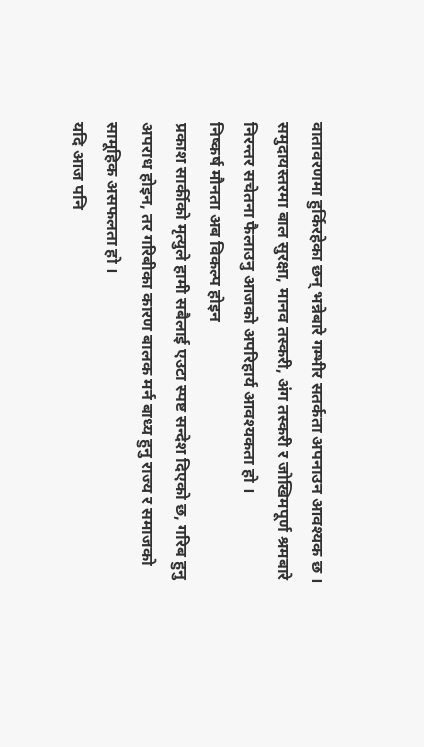वातावरणमा हुर्किरहेका छन् भन्नेबारे गम्भीर सतर्कता अपनाउन आवश्यक छ । समुदायस्तरमा बाल सुरक्षा, मानव तस्करी, अंग तस्करी र जोखिमपूर्ण श्रमबारे निरन्तर सचेतना फैलाउनु आजको अपरिहार्य आवश्यकता हो ।
निष्कर्ष मौनता अब विकल्प होइन
प्रकाश सार्कीको मृत्युले हामी सबैलाई एउटा स्पष्ट सन्देश दिएको छ, गरिब हुनु अपराध होइन, तर गरिबीका कारण बालक मर्न बाध्य हुनु राज्य र समाजको सामूहिक असफलता हो ।
यदि आज पनि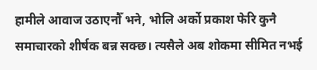हामीले आवाज उठाएनौँ भने, भोलि अर्को प्रकाश फेरि कुनै समाचारको शीर्षक बन्न सक्छ। त्यसैले अब शोकमा सीमित नभई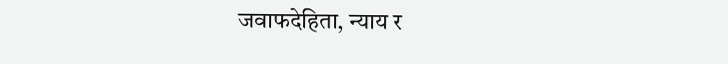जवाफदेहिता, न्याय र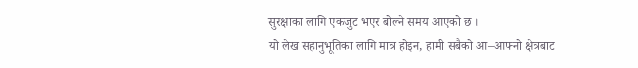सुरक्षाका लागि एकजुट भएर बोल्ने समय आएको छ ।
यो लेख सहानुभूतिका लागि मात्र होइन, हामी सबैको आ–आफ्नो क्षेत्रबाट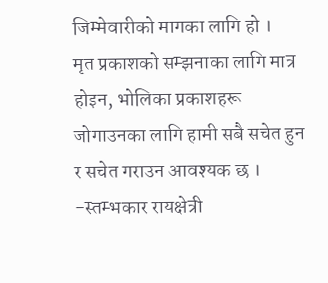जिम्मेवारीको मागका लागि हो ।
मृत प्रकाशको सम्झनाका लागि मात्र होइन, भोलिका प्रकाशहरू जोगाउनका लागि हामी सबै सचेत हुन र सचेत गराउन आवश्यक छ ।
-स्तम्भकार रायक्षेत्री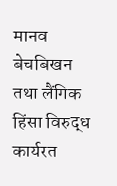मानव बेचबिखन तथा लैंगिक हिंसा विरुद्ध कार्यरत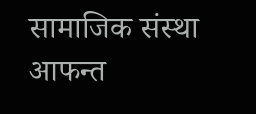सामाजिक संस्था आफन्त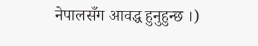नेपालसँग आवद्ध हुनुहुन्छ ।)